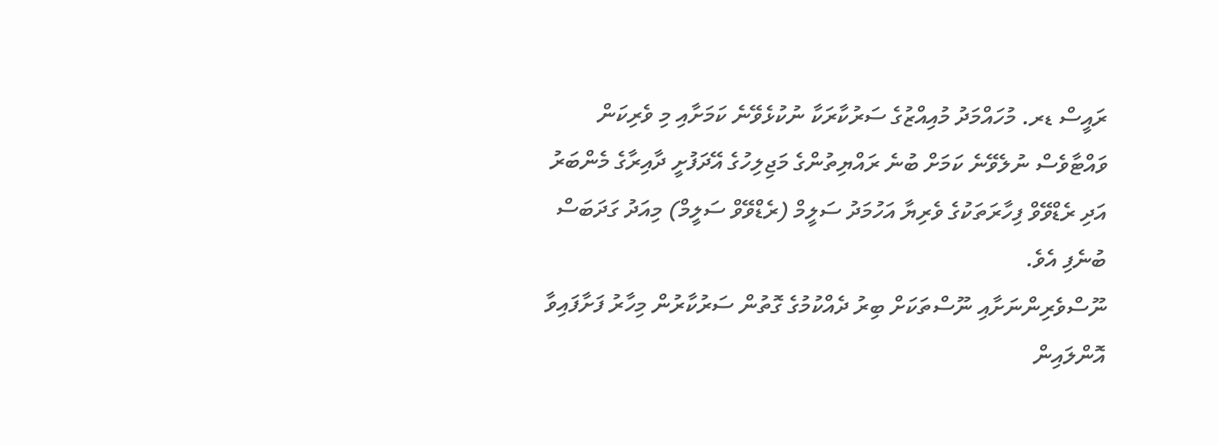ރައީސް ޑރ. މުހައްމަދު މުއިއްޒުގެ ސަރުކާރަކާ ނުކުޅެވޭނެ ކަމަށާއި މި ވެރިކަން ވައްޓާވެސް ނުލެވޭނެ ކަމަށް ބުނެ ރައްޔިތުންގެ މަޖިލިހުގެ އޭދަފުށީ ދާއިރާގެ މެންބަރު އަދި ރެޑްވޭވް ފިހާރަތަކުގެ ވެރިޔާ އަހުމަދު ސަލީމް (ރެޑްވޭވް ސަލީމް) މިއަދު ގަދަބަސް ބުނެފި އެވެ.
ނޫސްވެރިންނަށާއި ނޫސްތަކަށް ބިރު ދެއްކުމުގެ ގޮތުން ސަރުކާރުން މިހާރު ފަށާފައިވާ އޮންލައިން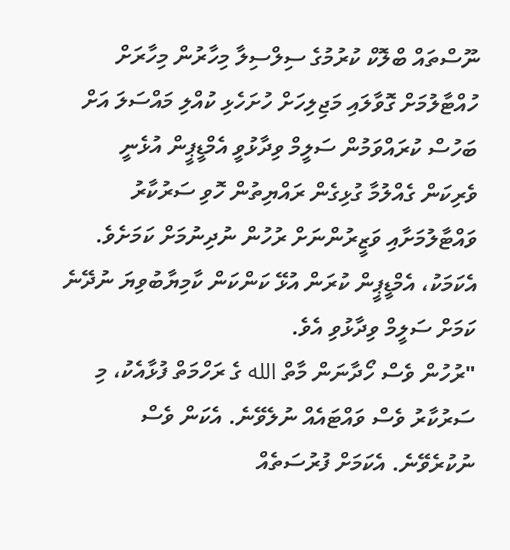ނޫސްތައް ބްލޮކް ކުރުމުގެ ސިލްސިލާ މިހާރުން މިހާރަށް ހުއްޓާލުމަށް ގޮވާލައި މަޖިލިހަށް ހުށަހެޅި ކުއްލި މައްސަލަ އަށް ބަހުސް ކުރައްވަމުން ސަލީމް ވިދާޅުވީ އެމްޑީޕީން އުޅެނީ ވެރިކަން ގެއްލުމާ ގުޅިގެން ރައްޔިތުން ހޮވި ސަރުކާރު ވައްޓާލުމަށާއި ވަޒީރުންނަށް ރުހުން ނުދިނުމަށް ކަމަށެވެ.
އެކަމަކު، އެމްޑީޕީން ކުރަން އުޅޭ ކަންކަން ކާމިޔާބުވިޔަ ނުދޭނެ ކަމަށް ސަލީމް ވިދާޅުވި އެވެ.
"ރުހުން ވެސް ހޯދާނަން މާތް الله ގެ ރަހްމަތް ފުޅާއެކު، މި ސަރުކާރު ވެސް ވައްޓައެއް ނުލެވޭނެ. އެކަން ވެސް ނުކުރެވޭނެ. އެކަމަށް ފުރުސަތެއް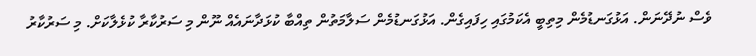ވެސް ނުދޭނަން. އަޅުގަނޑުމެން މިތިބީ އެކަމުގައި ހިފައިގެން. އަޅުގަނޑުމެން ސަލާމަތުން ތިއްބާ ކުޅަދާނައެއް ނޫން މި ސަރުކާރާ ކުޅެލާކަށް. މި ސަރުކާރު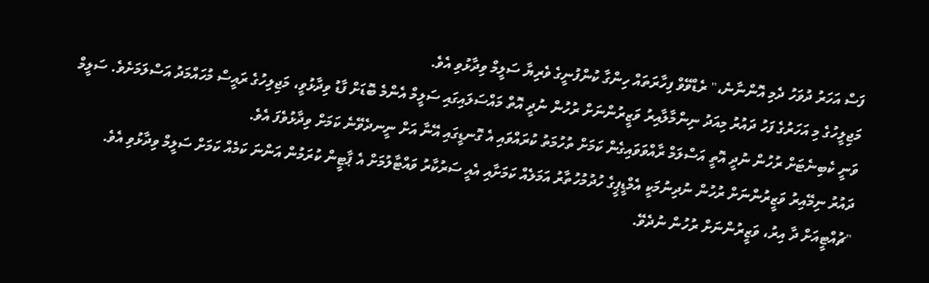ފަސް އަހަރު ދުވަހު ދެމި އޮންނާނެ،" ރެޑްވޭވް ފިހާރަތައް ހިންގާ ކުންފުނީގެ ވެރިޔާ ސަލީމް ވިދާޅުވި އެވެ.
މަޖިލީހުގެ މި އަހަރުގެ ފަހު ދައުރު މިއަދު ނިންމާލާއިރު ވަޒީރުންނަށް ރުހުން ނުދީ އޮތް މައްސަލައިގައި ސަލީމް އެންމެ ބޮޑަށް ފާޑު ވިދާޅުވީ، މަޖިލިހުގެ ރައީސް މުހައްމަދު އަސްލަމަށެވެ. ސަލީމް ވަނީ ކެބިނެޓަށް ރުހުން ނުދީ އޮތީ އަސްލަމް ރާއްވަވައިގެން ކަމަށް ތުހުމަތު ކުރައްވައި އެ ގޮނޑީގައި އޭނާ އަށް ނީނދެވޭނެ ކަމަށް ވިދާޅުވެފަ އެވެ.
ދައުރު ނިމޭއިރު ވަޒީރުންނަށް ރުހުން ނުދިނުމަކީ އެމްޑީޕީގެ ހުދުމުހުތާރު އަމަލެއް ކަމަށާއި އެއީ ސަރުކާރު ވައްޓާލުމަށް އެ ޕާޓީން ކުރަމުން އަންނަ ކަމެއް ކަމަށް ސަލީމް ވިދާޅުވި އެވެ.
"ޗުއްޓީއަށް ދާ އިރު، ވަޒީރުންނަށް ރުހުން ނުދެވޭ.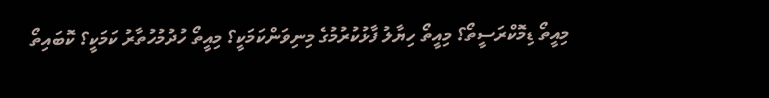މިއީތޯ ޑިމޮކްރަސީތޯ؟ މިއީތޯ ހިޔާލު ފާޅުކުރުމުގެ މިނިވަންކަމަކީ؟ މިއީތޯ ހުދުމުހުތާރު ކަމަކީ؟ ކޮބައިތޯ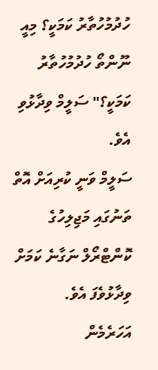ހުދުމުހުތާރު ކަމަކީ؟ މިއީ ނޫންތޯ ހުދުމުހުތާރު ކަމަކީ؟" ސަލީމް ވިދާޅުވި އެވެ.
ސަލީމް ވަނީ ކުރިއަށް އޮތް ތަނުގައި މަޖިލިހުގެ ކޮންޓްރޯލް ނަގާނެ ކަމަށް ވިދާޅުވެފަ އެވެ.
އަހަރެމެން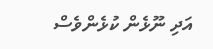އަދި ނޫޅެން ކުޅެންވެސް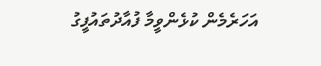އަހަރެމެން ކުޅެންވީމާ ފުއާދުތައުފީގު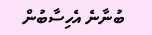ބުނާނެ އެހިސާބުން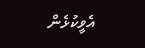އެވީކުޅެން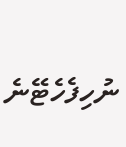ނުހިފެހެޓޭނެ